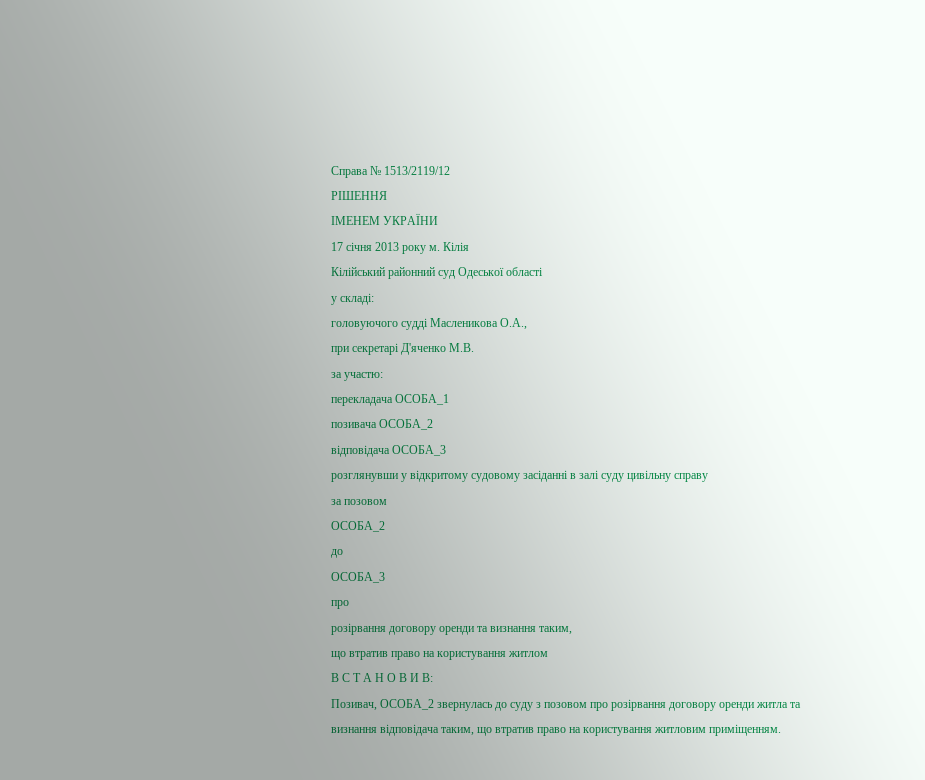Справа № 1513/2119/12
РІШЕННЯ
ІМЕНЕМ УКРАЇНИ
17 січня 2013 року м. Кілія
Кілійський районний суд Одеської області
у складі:
головуючого судді Масленикова О.А.,
при секретарі Д'яченко М.В.
за участю:
перекладача ОСОБА_1
позивача ОСОБА_2
відповідача ОСОБА_3
розглянувши у відкритому судовому засіданні в залі суду цивільну справу
за позовом
ОСОБА_2
до
ОСОБА_3
про
розірвання договору оренди та визнання таким,
що втратив право на користування житлом
В С Т А Н О В И В:
Позивач, ОСОБА_2 звернулась до суду з позовом про розірвання договору оренди житла та визнання відповідача таким, що втратив право на користування житловим приміщенням.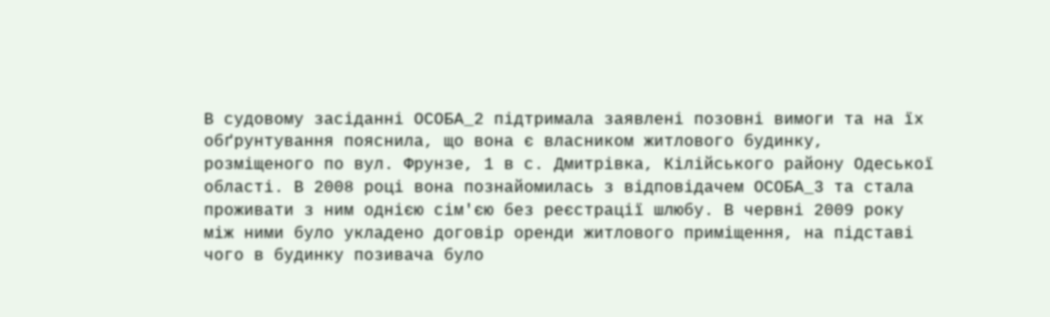В судовому засіданні ОСОБА_2 підтримала заявлені позовні вимоги та на їх обґрунтування пояснила, що вона є власником житлового будинку, розміщеного по вул. Фрунзе, 1 в с. Дмитрівка, Кілійського району Одеської області. В 2008 році вона познайомилась з відповідачем ОСОБА_3 та стала проживати з ним однією сім'єю без реєстрації шлюбу. В червні 2009 року між ними було укладено договір оренди житлового приміщення, на підставі чого в будинку позивача було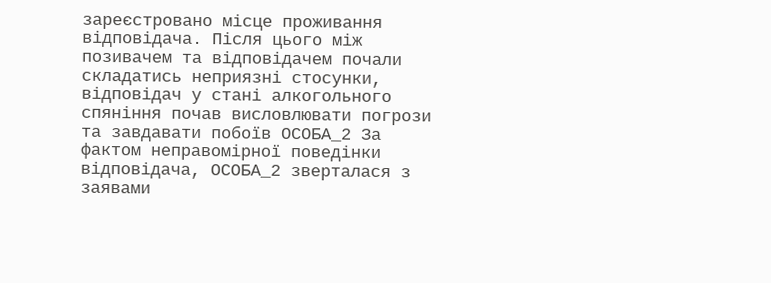зареєстровано місце проживання відповідача. Після цього між позивачем та відповідачем почали складатись неприязні стосунки, відповідач у стані алкогольного спяніння почав висловлювати погрози та завдавати побоїв ОСОБА_2 За фактом неправомірної поведінки відповідача, ОСОБА_2 зверталася з заявами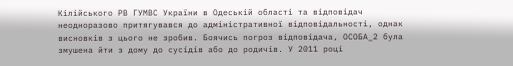Кілійського РВ ГУМВС України в Одеській області та відповідач неодноразово притягувався до адміністративної відповідальності, однак висновків з цього не зробив. Боячись погроз відповідача, ОСОБА_2 була змушена йти з дому до сусідів або до родичів. У 2011 році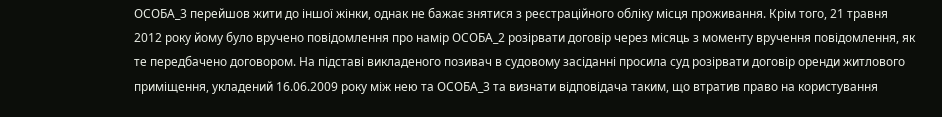ОСОБА_3 перейшов жити до іншої жінки, однак не бажає знятися з реєстраційного обліку місця проживання. Крім того, 21 травня 2012 року йому було вручено повідомлення про намір ОСОБА_2 розірвати договір через місяць з моменту вручення повідомлення, як те передбачено договором. На підставі викладеного позивач в судовому засіданні просила суд розірвати договір оренди житлового приміщення, укладений 16.06.2009 року між нею та ОСОБА_3 та визнати відповідача таким, що втратив право на користування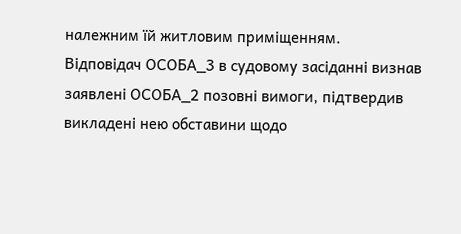належним їй житловим приміщенням.
Відповідач ОСОБА_3 в судовому засіданні визнав заявлені ОСОБА_2 позовні вимоги, підтвердив викладені нею обставини щодо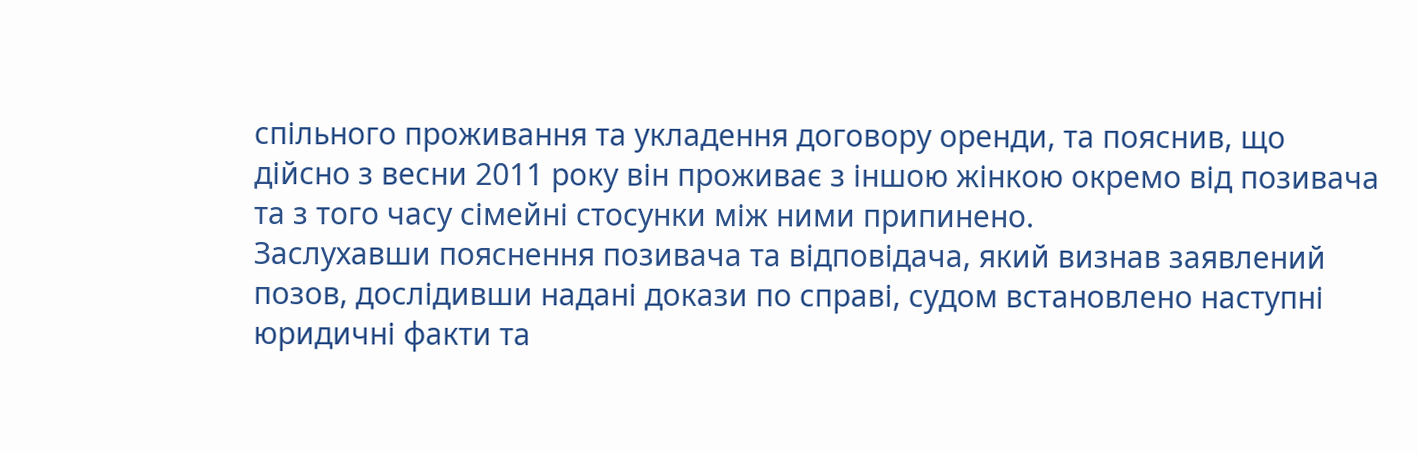спільного проживання та укладення договору оренди, та пояснив, що дійсно з весни 2011 року він проживає з іншою жінкою окремо від позивача та з того часу сімейні стосунки між ними припинено.
Заслухавши пояснення позивача та відповідача, який визнав заявлений позов, дослідивши надані докази по справі, судом встановлено наступні юридичні факти та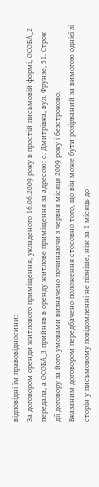відповідні їм правовідносини:
За договором оренди житлового приміщення, укладеного 16.06.2009 року в простій письмовій формі, ОСОБА_2 передала, а ОСОБА_3 прийняв в оренду житлове приміщення за адресою: с. Дмитрівка, вул. Фрунзе, 51. Строк дії договору за його умовами визначено починаючи з червня місяця 2009 року і безстроково.
Вказаним договором передбачено положення стосовно того, що він може бути розірваний за вимогою однієї зі сторін у письмовому повідомленні не пізніше, ніж за 1 місяць до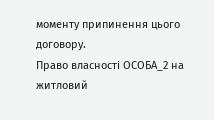моменту припинення цього договору.
Право власності ОСОБА_2 на житловий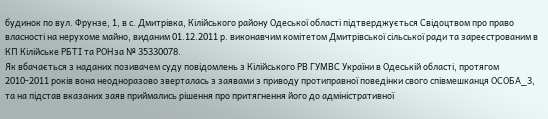будинок по вул. Фрунзе, 1, в с. Дмитрівка, Кілійського району Одеської області підтверджується Свідоцтвом про право власності на нерухоме майно, виданим 01.12.2011 р. виконавчим комітетом Дмитрівської сільської ради та зареєстрованим в КП Кілійське РБТІ та РОНза № 35330078.
Як вбачається з наданих позивачем суду повідомлень з Кілійського РВ ГУМВС України в Одеській області, протягом 2010-2011 років вона неодноразово зверталась з заявами з приводу протиправної поведінки свого співмешканця ОСОБА_3, та на підстав вказаних заяв приймались рішення про притягнення його до адміністративної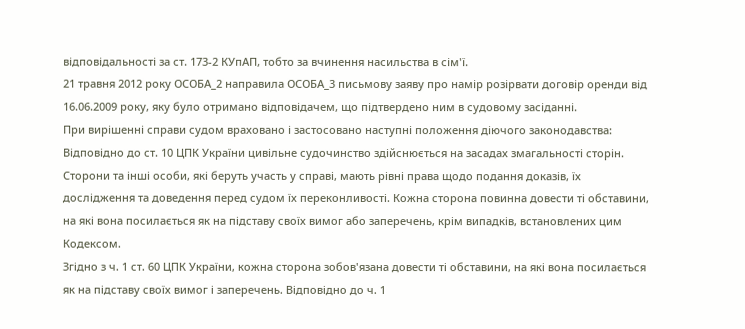відповідальності за ст. 173-2 КУпАП, тобто за вчинення насильства в сім'ї.
21 травня 2012 року ОСОБА_2 направила ОСОБА_3 письмову заяву про намір розірвати договір оренди від 16.06.2009 року, яку було отримано відповідачем, що підтвердено ним в судовому засіданні.
При вирішенні справи судом враховано і застосовано наступні положення діючого законодавства:
Відповідно до ст. 10 ЦПК України цивільне судочинство здійснюється на засадах змагальності сторін. Сторони та інші особи, які беруть участь у справі, мають рівні права щодо подання доказів, їх дослідження та доведення перед судом їх переконливості. Кожна сторона повинна довести ті обставини, на які вона посилається як на підставу своїх вимог або заперечень, крім випадків, встановлених цим Кодексом.
Згідно з ч. 1 ст. 60 ЦПК України, кожна сторона зобов'язана довести ті обставини, на які вона посилається як на підставу своїх вимог і заперечень. Відповідно до ч. 1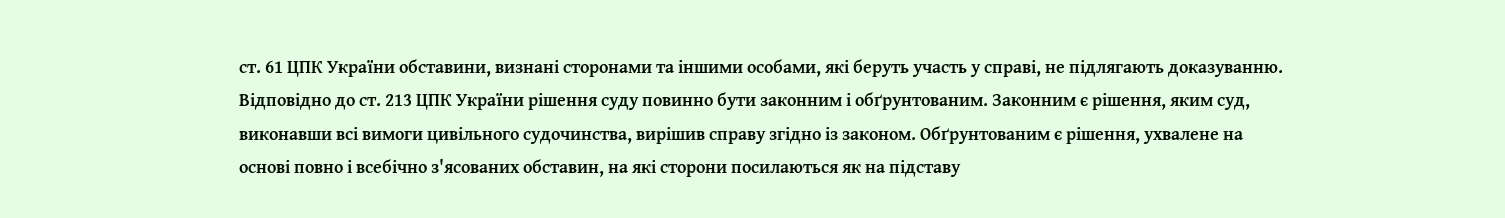ст. 61 ЦПК України обставини, визнані сторонами та іншими особами, які беруть участь у справі, не підлягають доказуванню.
Відповідно до ст. 213 ЦПК України рішення суду повинно бути законним і обґрунтованим. Законним є рішення, яким суд, виконавши всі вимоги цивільного судочинства, вирішив справу згідно із законом. Обґрунтованим є рішення, ухвалене на основі повно і всебічно з'ясованих обставин, на які сторони посилаються як на підставу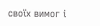своїх вимог і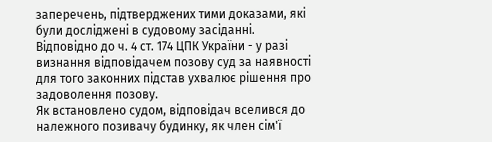заперечень, підтверджених тими доказами, які були досліджені в судовому засіданні.
Відповідно до ч. 4 ст. 174 ЦПК України - у разі визнання відповідачем позову суд за наявності для того законних підстав ухвалює рішення про задоволення позову.
Як встановлено судом, відповідач вселився до належного позивачу будинку, як член сім'ї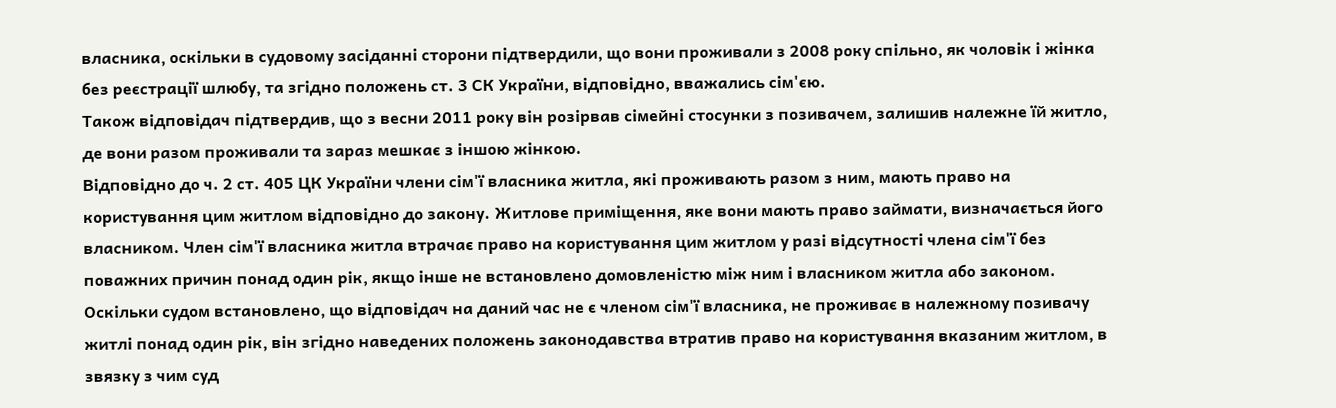власника, оскільки в судовому засіданні сторони підтвердили, що вони проживали з 2008 року спільно, як чоловік і жінка без реєстрації шлюбу, та згідно положень ст. 3 СК України, відповідно, вважались сім'єю.
Також відповідач підтвердив, що з весни 2011 року він розірвав сімейні стосунки з позивачем, залишив належне їй житло, де вони разом проживали та зараз мешкає з іншою жінкою.
Відповідно до ч. 2 ст. 405 ЦК України члени сім'ї власника житла, які проживають разом з ним, мають право на користування цим житлом відповідно до закону. Житлове приміщення, яке вони мають право займати, визначається його власником. Член сім'ї власника житла втрачає право на користування цим житлом у разі відсутності члена сім'ї без поважних причин понад один рік, якщо інше не встановлено домовленістю між ним і власником житла або законом.
Оскільки судом встановлено, що відповідач на даний час не є членом сім'ї власника, не проживає в належному позивачу житлі понад один рік, він згідно наведених положень законодавства втратив право на користування вказаним житлом, в звязку з чим суд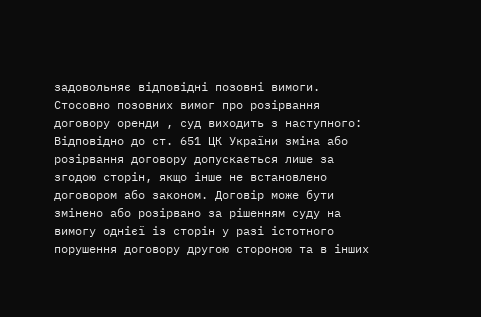задовольняє відповідні позовні вимоги.
Стосовно позовних вимог про розірвання договору оренди , суд виходить з наступного:
Відповідно до ст. 651 ЦК України зміна або розірвання договору допускається лише за згодою сторін, якщо інше не встановлено договором або законом. Договір може бути змінено або розірвано за рішенням суду на вимогу однієї із сторін у разі істотного порушення договору другою стороною та в інших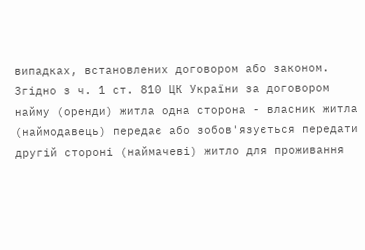випадках, встановлених договором або законом.
Згідно з ч. 1 ст. 810 ЦК України за договором найму (оренди) житла одна сторона - власник житла (наймодавець) передає або зобов'язується передати другій стороні (наймачеві) житло для проживання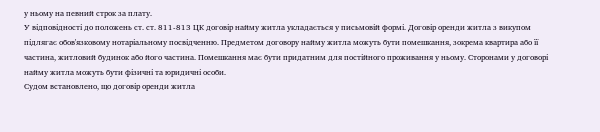у ньому на певний строк за плату.
У відповідності до положень ст. ст. 811-813 ЦК договір найму житла укладається у письмовій формі. Договір оренди житла з викупом підлягає обов'язковому нотаріальному посвідченню. Предметом договору найму житла можуть бути помешкання, зокрема квартира або її частина, житловий будинок або його частина. Помешкання має бути придатним для постійного проживання у ньому. Сторонами у договорі найму житла можуть бути фізичні та юридичні особи.
Судом встановлено, що договір оренди житла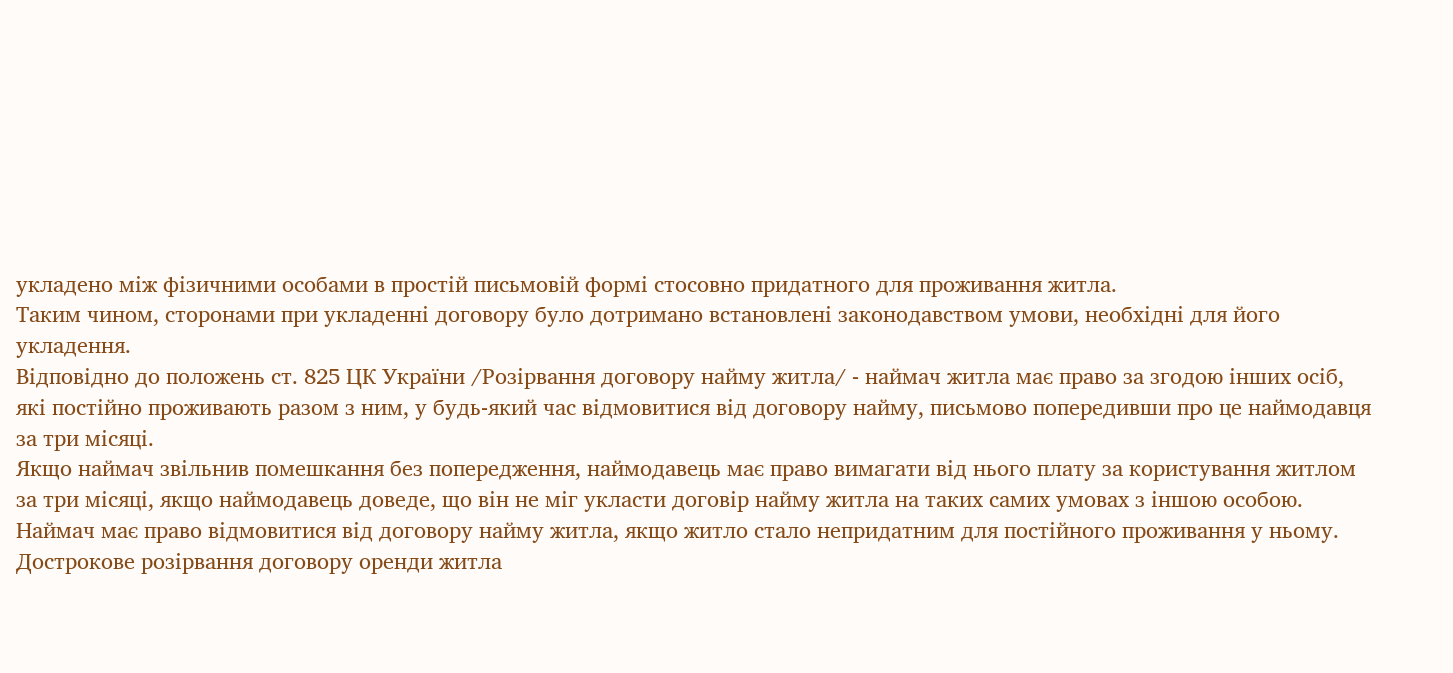укладено між фізичними особами в простій письмовій формі стосовно придатного для проживання житла.
Таким чином, сторонами при укладенні договору було дотримано встановлені законодавством умови, необхідні для його укладення.
Відповідно до положень ст. 825 ЦК України /Розірвання договору найму житла/ - наймач житла має право за згодою інших осіб, які постійно проживають разом з ним, у будь-який час відмовитися від договору найму, письмово попередивши про це наймодавця за три місяці.
Якщо наймач звільнив помешкання без попередження, наймодавець має право вимагати від нього плату за користування житлом за три місяці, якщо наймодавець доведе, що він не міг укласти договір найму житла на таких самих умовах з іншою особою.
Наймач має право відмовитися від договору найму житла, якщо житло стало непридатним для постійного проживання у ньому.
Дострокове розірвання договору оренди житла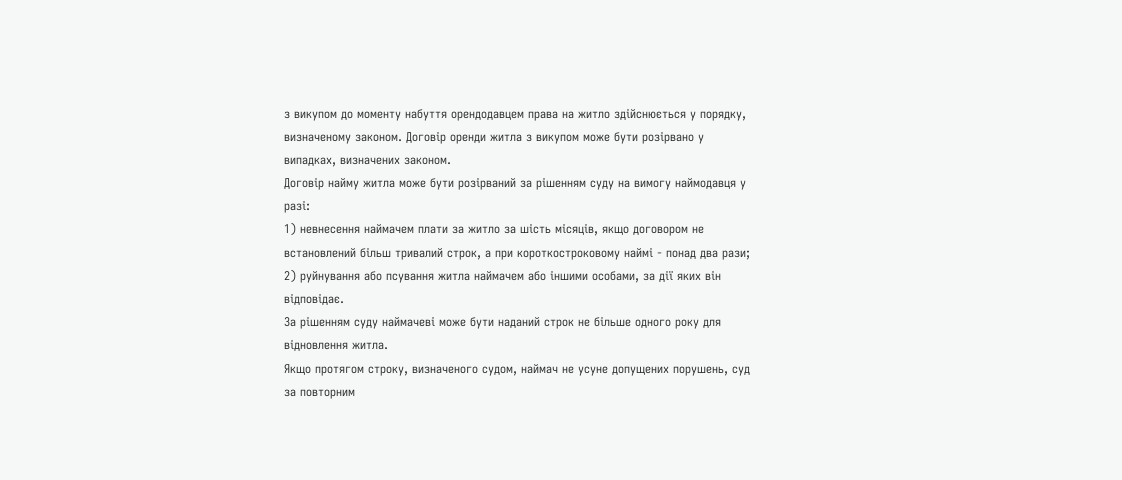з викупом до моменту набуття орендодавцем права на житло здійснюється у порядку, визначеному законом. Договір оренди житла з викупом може бути розірвано у випадках, визначених законом.
Договір найму житла може бути розірваний за рішенням суду на вимогу наймодавця у разі:
1) невнесення наймачем плати за житло за шість місяців, якщо договором не встановлений більш тривалий строк, а при короткостроковому наймі - понад два рази;
2) руйнування або псування житла наймачем або іншими особами, за дії яких він відповідає.
За рішенням суду наймачеві може бути наданий строк не більше одного року для відновлення житла.
Якщо протягом строку, визначеного судом, наймач не усуне допущених порушень, суд за повторним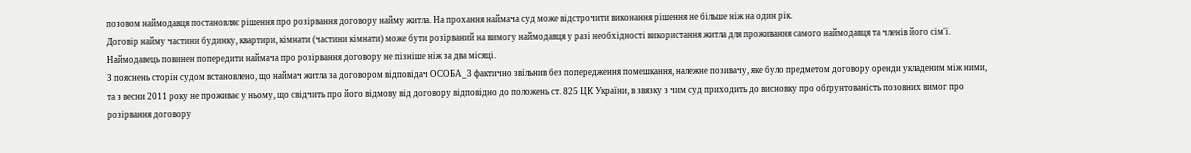позовом наймодавця постановляє рішення про розірвання договору найму житла. На прохання наймача суд може відстрочити виконання рішення не більше ніж на один рік.
Договір найму частини будинку, квартири, кімнати (частини кімнати) може бути розірваний на вимогу наймодавця у разі необхідності використання житла для проживання самого наймодавця та членів його сім'ї.
Наймодавець повинен попередити наймача про розірвання договору не пізніше ніж за два місяці.
З пояснень сторін судом встановлено, що наймач житла за договором відповідач ОСОБА_3 фактично звільнив без попередження помешкання, належне позивачу, яке було предметом договору оренди укладеним між ними, та з весни 2011 року не проживає у ньому, що свідчить про його відмову від договору відповідно до положень ст. 825 ЦК України, в звязку з чим суд приходить до висновку про обґрунтованість позовних вимог про розірвання договору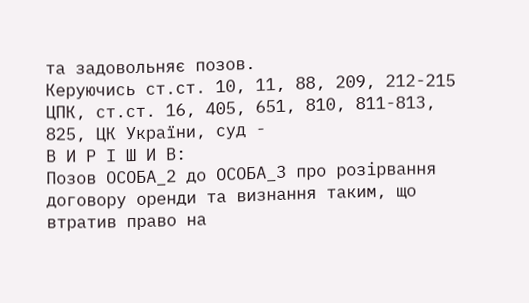та задовольняє позов.
Керуючись ст.ст. 10, 11, 88, 209, 212-215 ЦПК, ст.ст. 16, 405, 651, 810, 811-813, 825, ЦК України, суд -
В И Р І Ш И В:
Позов ОСОБА_2 до ОСОБА_3 про розірвання договору оренди та визнання таким, що втратив право на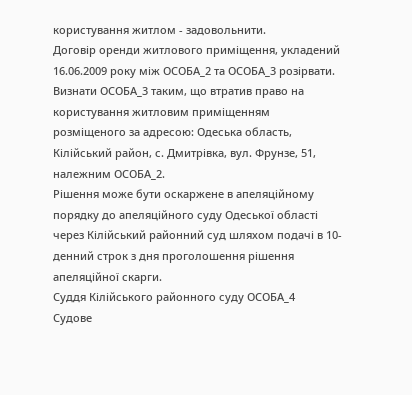користування житлом - задовольнити.
Договір оренди житлового приміщення, укладений 16.06.2009 року між ОСОБА_2 та ОСОБА_3 розірвати.
Визнати ОСОБА_3 таким, що втратив право на користування житловим приміщенням розміщеного за адресою: Одеська область, Кілійський район, с. Дмитрівка, вул. Фрунзе, 51, належним ОСОБА_2.
Рішення може бути оскаржене в апеляційному порядку до апеляційного суду Одеської області через Кілійський районний суд шляхом подачі в 10-денний строк з дня проголошення рішення апеляційної скарги.
Суддя Кілійського районного суду ОСОБА_4
Судове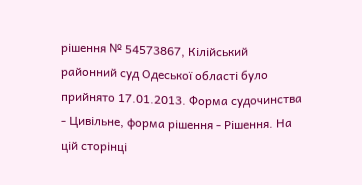рішення № 54573867, Кілійський районний суд Одеської області було прийнято 17.01.2013. Форма судочинства - Цивільне, форма рішення - Рішення. На цій сторінці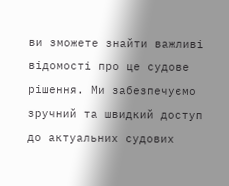ви зможете знайти важливі відомості про це судове рішення. Ми забезпечуємо зручний та швидкий доступ до актуальних судових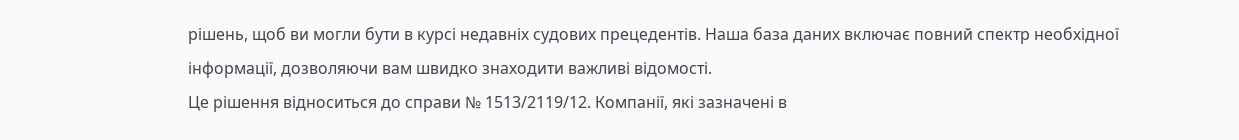рішень, щоб ви могли бути в курсі недавніх судових прецедентів. Наша база даних включає повний спектр необхідної інформації, дозволяючи вам швидко знаходити важливі відомості.
Це рішення відноситься до справи № 1513/2119/12. Компанії, які зазначені в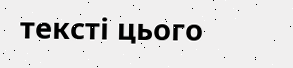тексті цього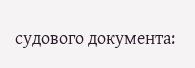судового документа: